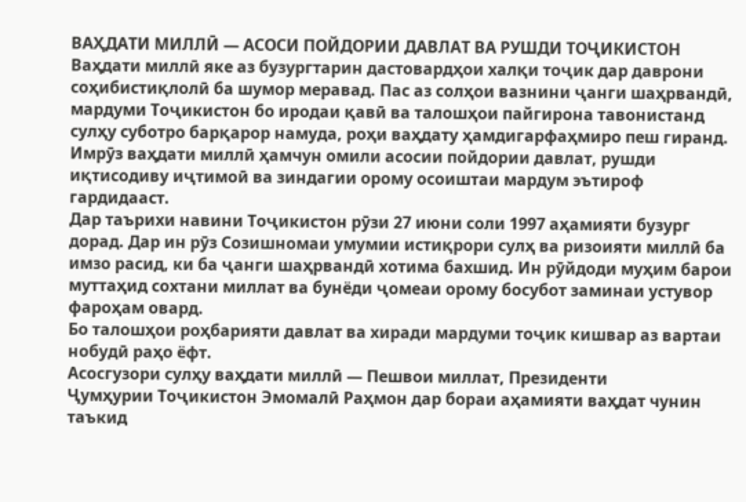ВАҲДАТИ МИЛЛӢ — АСОСИ ПОЙДОРИИ ДАВЛАТ ВА РУШДИ ТОҶИКИСТОН
Ваҳдати миллӣ яке аз бузургтарин дастовардҳои халқи тоҷик дар даврони соҳибистиқлолӣ ба шумор меравад. Пас аз солҳои вазнини ҷанги шаҳрвандӣ, мардуми Тоҷикистон бо иродаи қавӣ ва талошҳои пайгирона тавонистанд сулҳу суботро барқарор намуда, роҳи ваҳдату ҳамдигарфаҳмиро пеш гиранд. Имрӯз ваҳдати миллӣ ҳамчун омили асосии пойдории давлат, рушди иқтисодиву иҷтимоӣ ва зиндагии орому осоиштаи мардум эътироф гардидааст.
Дар таърихи навини Тоҷикистон рӯзи 27 июни соли 1997 аҳамияти бузург дорад. Дар ин рӯз Созишномаи умумии истиқрори сулҳ ва ризоияти миллӣ ба имзо расид, ки ба ҷанги шаҳрвандӣ хотима бахшид. Ин рӯйдоди муҳим барои муттаҳид сохтани миллат ва бунёди ҷомеаи орому босубот заминаи устувор фароҳам овард.
Бо талошҳои роҳбарияти давлат ва хиради мардуми тоҷик кишвар аз вартаи нобудӣ раҳо ёфт.
Асосгузори сулҳу ваҳдати миллӣ — Пешвои миллат, Президенти
Ҷумҳурии Тоҷикистон Эмомалӣ Раҳмон дар бораи аҳамияти ваҳдат чунин таъкид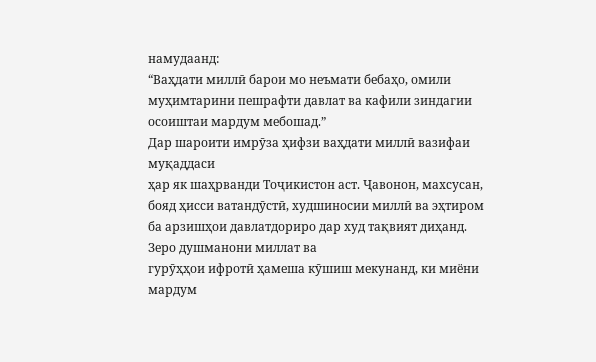намудаанд:
“Ваҳдати миллӣ барои мо неъмати бебаҳо, омили муҳимтарини пешрафти давлат ва кафили зиндагии осоиштаи мардум мебошад.”
Дар шароити имрӯза ҳифзи ваҳдати миллӣ вазифаи муқаддаси
ҳар як шаҳрванди Тоҷикистон аст. Ҷавонон, махсусан, бояд ҳисси ватандӯстӣ, худшиносии миллӣ ва эҳтиром ба арзишҳои давлатдориро дар худ тақвият диҳанд. Зеро душманони миллат ва
гурӯҳҳои ифротӣ ҳамеша кӯшиш мекунанд, ки миёни мардум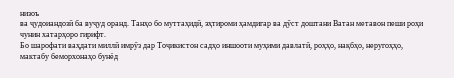низоъ
ва ҷудоиандозӣ ба вуҷуд оранд. Танҳо бо муттаҳидӣ, эҳтироми ҳамдигар ва дӯст доштани Ватан метавон пеши роҳи чунин хатарҳоро гирифт.
Бо шарофати ваҳдати миллӣ имрӯз дар Тоҷикистон садҳо иншооти муҳими давлатӣ, роҳҳо, нақбҳо, неругоҳҳо, мактабу беморхонаҳо бунёд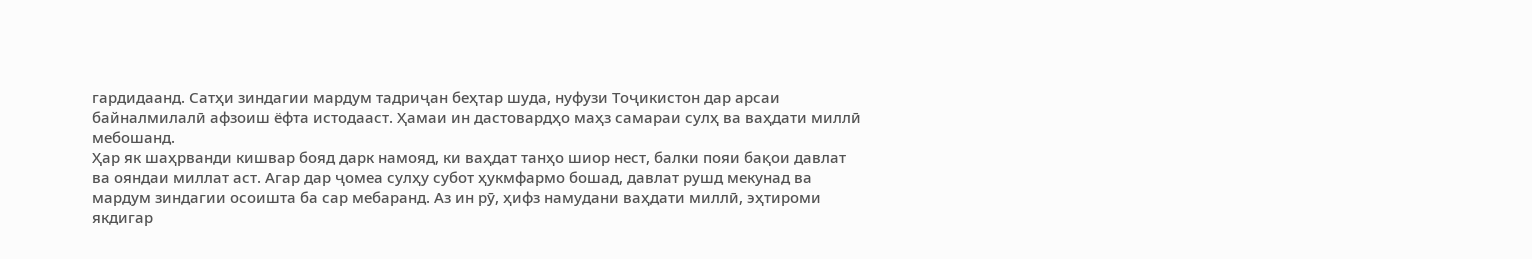гардидаанд. Сатҳи зиндагии мардум тадриҷан беҳтар шуда, нуфузи Тоҷикистон дар арсаи байналмилалӣ афзоиш ёфта истодааст. Ҳамаи ин дастовардҳо маҳз самараи сулҳ ва ваҳдати миллӣ мебошанд.
Ҳар як шаҳрванди кишвар бояд дарк намояд, ки ваҳдат танҳо шиор нест, балки пояи бақои давлат ва ояндаи миллат аст. Агар дар ҷомеа сулҳу субот ҳукмфармо бошад, давлат рушд мекунад ва мардум зиндагии осоишта ба сар мебаранд. Аз ин рӯ, ҳифз намудани ваҳдати миллӣ, эҳтироми якдигар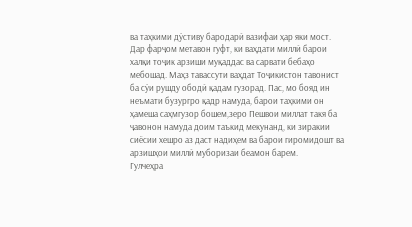ва таҳкими дӯстиву бародарӣ вазифаи ҳар яки мост.
Дар фарҷом метавон гуфт, ки ваҳдати миллӣ барои халқи тоҷик арзиши муқаддас ва сарвати бебаҳо мебошад. Маҳз тавассути ваҳдат Тоҷикистон тавонист ба сӯи рушду ободӣ қадам гузорад. Пас, мо бояд ин неъмати бузургро қадр намуда, барои таҳкими он ҳамеша саҳмгузор бошем,зеро Пешвои миллат такя ба ҷавонон намуда доим таъкид мекунанд, ки зиракии сиёсии хешро аз даст надиҳем ва барои гиромидошт ва арзишҳои миллӣ муборизаи беамон барем.
Гулчеҳра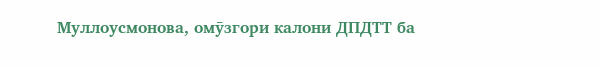Муллоусмонова, омӯзгори калони ДПДТТ ба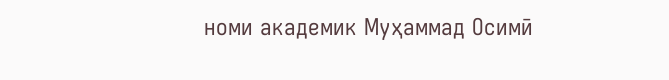номи академик Муҳаммад Осимӣ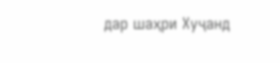дар шаҳри Хуҷанд